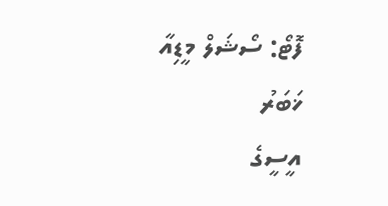ފޮޓޯ: ސޯޝަލް މީޑިއާ
ޚަބަރު
އީސީގެ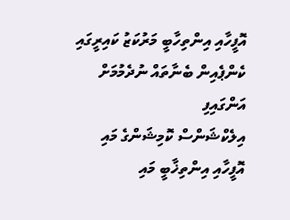އޮފީހާއި އިންތިހާބީ މަރުކަޒު ކައިރީގައި ކެންޕެއިން ބެނާތައް ނުދެމުމަށް އަންގައިފި
އިލެކްޝަންސް ކޮމިޝަންގެ މައި އޮފީހާއި އިންތިޚާބީ މައި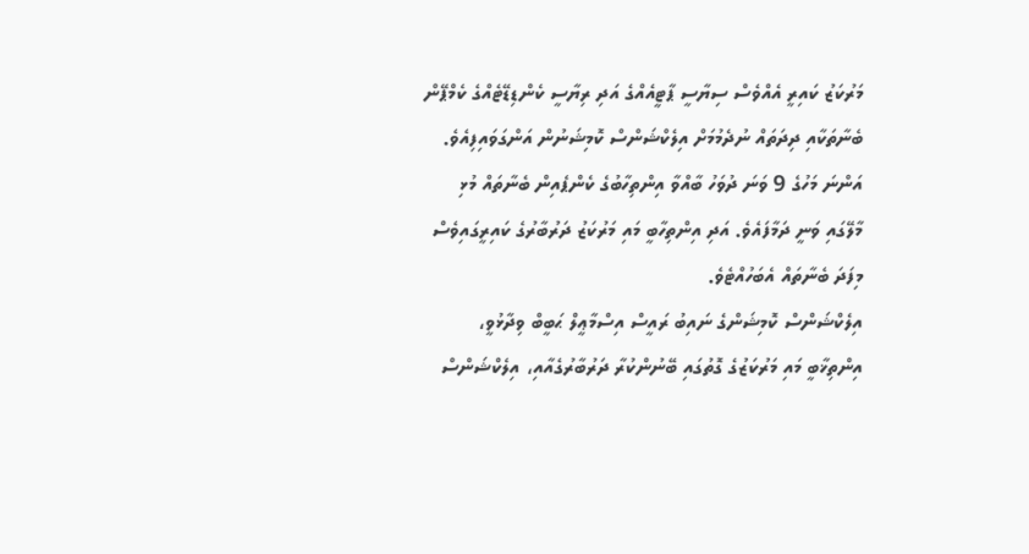މަރުކަޒު ކައިރީ އެއްވެސް ސިޔާސީ ޕާޓީއެއްގެ އަދި ރިޔާސީ ކެންޑިޑޭޓެއްގެ ކެމްޕޭން ބެނާތަކާއި ދިދަތައް ނުދެމުމަށް އިލެކްޝަންސް ކޮމިޝަނުން އަންގަވައިފިއެވެ.
އަންނަ މަހުގެ 9 ވަނަ ދުވަހު ބާއްވާ އިންތިހާބުގެ ކެންޕެއިން ބެނާތައް މުޅި މާލޭގައި ވަނީ ދަމާފައެވެ. އަދި އިންތިހާބީ މައި މަރުކަޒު ދަރުބާރުގެ ކައިރީގައިވެސް މިފަދަ ބެނާތައް އެބަހުއްޓެވެ.
އިލެކްޝަންސް ކޮމިޝަންގެ ނައިބު ރައީސް އިސްމާޢީލް ޙަބީބް ވިދާޅުވީ، އިންތިޚާބީ މައި މަރުކަޒުގެ ގޮތުގައި ބޭނުންކުރާ ދަރުބާރުގެއާއި، އިލެކްޝަންސް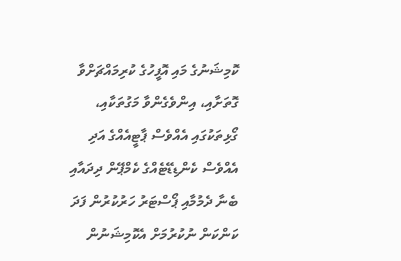ކޮމިޝަނުގެ މައި އޮފީހުގެ ކުރިމައްޗަށްވާ ގޮތަށާއި، އިންވެގެންވާ މަގުތަކާއި، ގޯޅިތަކުގައި އެއްވެސް ޕާޓީއެއްގެ އަދި އެއްވެސް ކެންޑިޑޭޓެއްގެ ކެމްޕޭން ދިދައާއި ބެނާ ދެމުމާއި ޕޯސްޓަރު ހަރުކުރުން ފަދަ ކަންކަން ނުކުރުމަށް އެކޮމިޝަނުން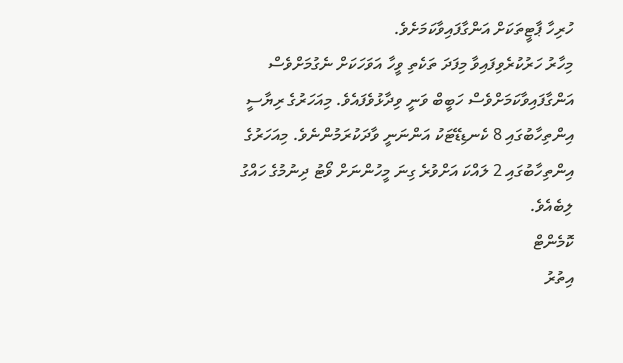ހުރިހާ ޕާޓީތަކަށް އަންގާފައިވާކަމަށެވެ.
މިހާރު ހަރުކުރެވިފައިވާ މިފަދަ ތަކެތި ވީހާ އަވަހަކަށް ނެގުމަށްވެސް އަންގާފައިވާކަމަށްވެސް ހަބީބް ވަނީ ވިދާޅުވެފައެވެ. މިއަހަރުގެ ރިޔާސީ އިންތިހާބުގައި 8 ކެނޑިޑޭޓަކު އަންނަނީ ވާދަކުރަމުންނެވެ. މިއަހަރުގެ އިންތިހާބުގައި 2 ލައްކަ އަށްވުރެ ގިނަ މީހުންނަށް ވޯޓު ދިނުމުގެ ހައްގު ލިބެއެވެ.
ކޮމެންޓް
އިތުރު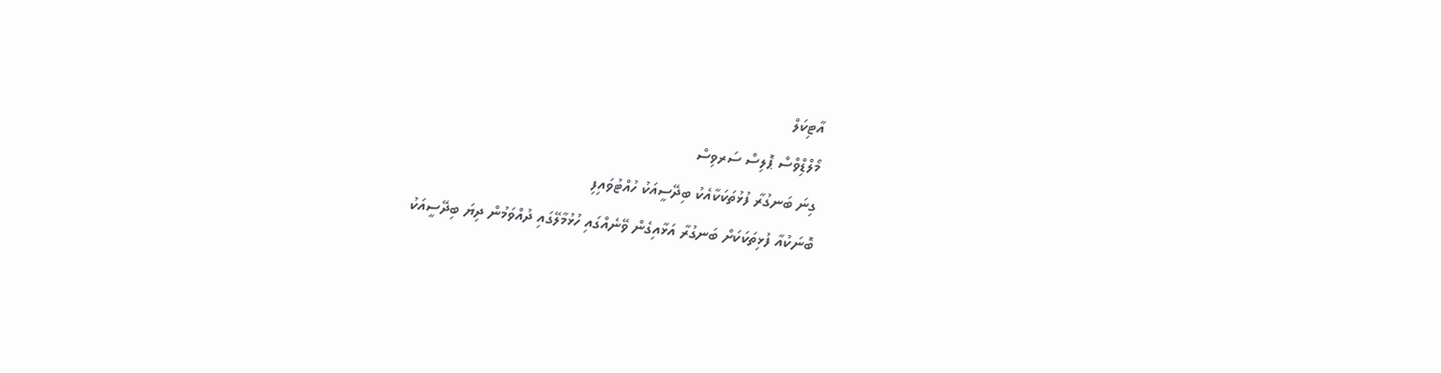އާޓިކަލް
މޯލްޑިްވްސް ޕޮލިސް ސަރވިސް
ގިނަ ބަނގުރާ ފުޅުތަކަކާއެކު ބިދޭސީއަކު ހުއްޓުވައިފި
ބޮނަކުއާ ފުޅިތަކަކަށް ބަނގުރާ އަޅާއިގެން ވޭނެއްގައި ހުޅުމާލޭގައި ދުއްވަމުން ދިޔަ ބިދޭސީއަކު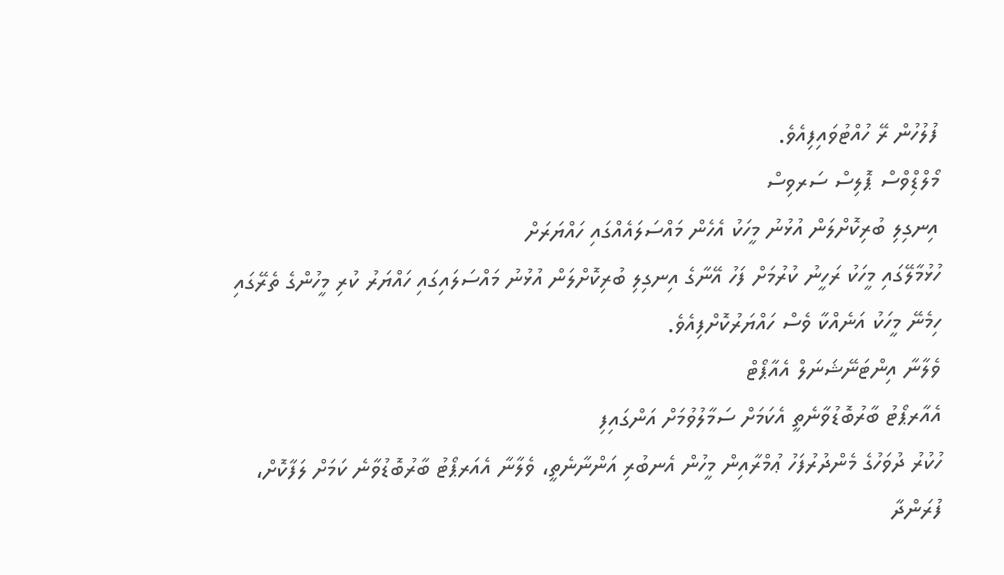ފުލުހުން ރޭ ހުއްޓުވައިފިއެވެ.
މޯލްޑިްވްސް ޕޮލިސް ސަރވިސް
އިނގިލި ބުރިކޮށްލަން އުޅުނު މީހަކު އެހެން މައްސަލައެއްގައި ހައްޔަރަށް
ހުޅުމާލޭގައި މީހަކު ރަހީނު ކުރުމަށް ފަހު އޭނާގެ އިނގިލި ބުރިކޮށްލަން އުޅުނު މައްސަލައިގައި ހައްޔަރު ކުރި މީހުންގެ ތެރޭގައި ހިމެނޭ މީހަކު އަނެއްކާ ވެސް ހައްޔަރުކޮށްފިއެވެ.
ވެލާނާ އިންޓަނޭޝަނަލް އެއާޕޯޓް
އެއާރޕޯޓު ބާރުބޮޑުވާނެތީ އެކަމަށް ސަމާލުވުމަށް އަންގައިފި
ހުކުރު ދުވަހުގެ މެންދުރުފަހު ޢުމްރާއިން މީހުން އެނބުރި އަންނާނެތީ، ވެލާނާ އެއަރޕޯޓު ބާރުބޮޑުވާނެ ކަމަށް ލަފާކޮށް، ފުރަންދާ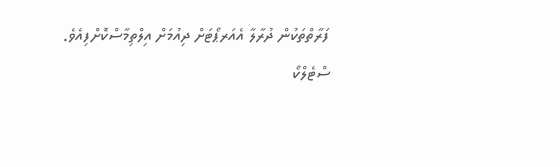ފަރާތްތަކުން ދުރާލާ އެއަރޕޯޓަށް ދިއުމަށް އިލްތިމާސްކޮށްފިއެވެ.
ސްޓެލްކޯ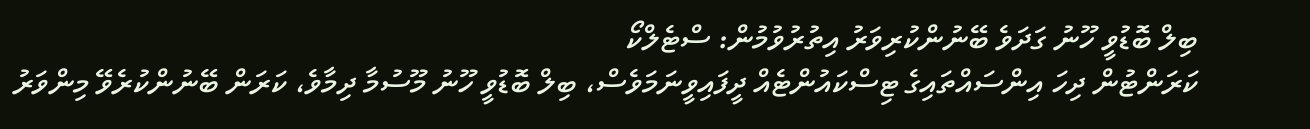ބިލް ބޮޑުވީ ހޫނު ގަދަވެ ބޭނުންކުރިވަރު އިތުރުވުމުން: ސްޓެލްކޯ
ކަރަންޓުން ދިހަ އިންސައްތައިގެ ޓިސްކައުންޓެއް ދީފައިވީނަމަވެސް، ބިލް ބޮޑުވީ ހޫނު މޫސުމާ ދިމާވެ، ކަރަން ބޭނުންކުރެވޭ މިންވަރު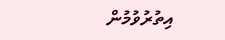އިތުރުވުމުން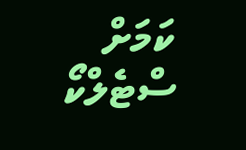ކަމަށް ސްޓެލްކޯ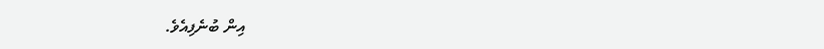އިން ބުނެފިއެވެ.